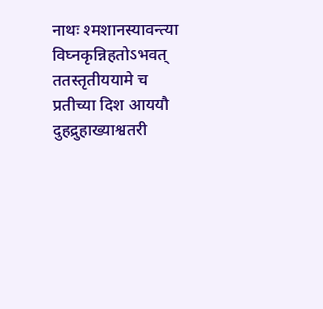नाथः श्मशानस्यावन्त्या विघ्नकृन्निहतोऽभवत्
ततस्तृतीययामे च प्रतीच्या दिश आययौ
दुहद्रुहाख्याश्वतरी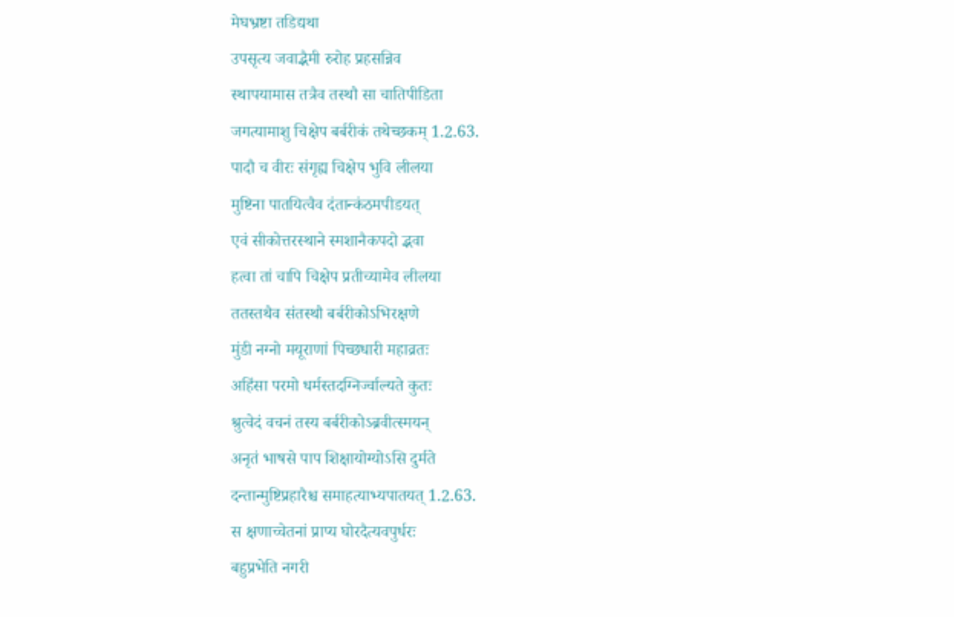मेघभ्रष्टा तडिद्यथा
उपसृत्य जवाद्भैमी रुरोह प्रहसन्निव
स्थापयामास तत्रैव तस्थौ सा चातिपीडिता
जगत्यामाशु चिक्षेप बर्बरीकं तथेच्छकम् 1.2.63.
पादौ च वीरः संगृह्य चिक्षेप भुवि लीलया
मुष्टिना पातयित्वैव दंतान्कंठमपीडयत्
एवं सीकोत्तरस्थाने स्मशानैकपदो द्भवा
हत्वा तां चापि चिक्षेप प्रतीच्यामेव लीलया
ततस्तथैव संतस्थौ बर्बरीकोऽभिरक्षणे
मुंडी नग्नो मयूराणां पिच्छधारी महाव्रतः
अहिंसा परमो धर्मस्तदग्निर्ज्वाल्यते कुतः
श्रुत्वेदं वचनं तस्य बर्बरीकोऽब्रवीत्स्मयन्
अनृतं भाषसे पाप शिक्षायोग्योऽसि दुर्मते
दन्तान्मुष्टिप्रहारैश्च समाहत्याभ्यपातयत् 1.2.63.
स क्षणाच्चेतनां प्राप्य घोरदैत्यवपुर्धरः
बहुप्रभेति नगरी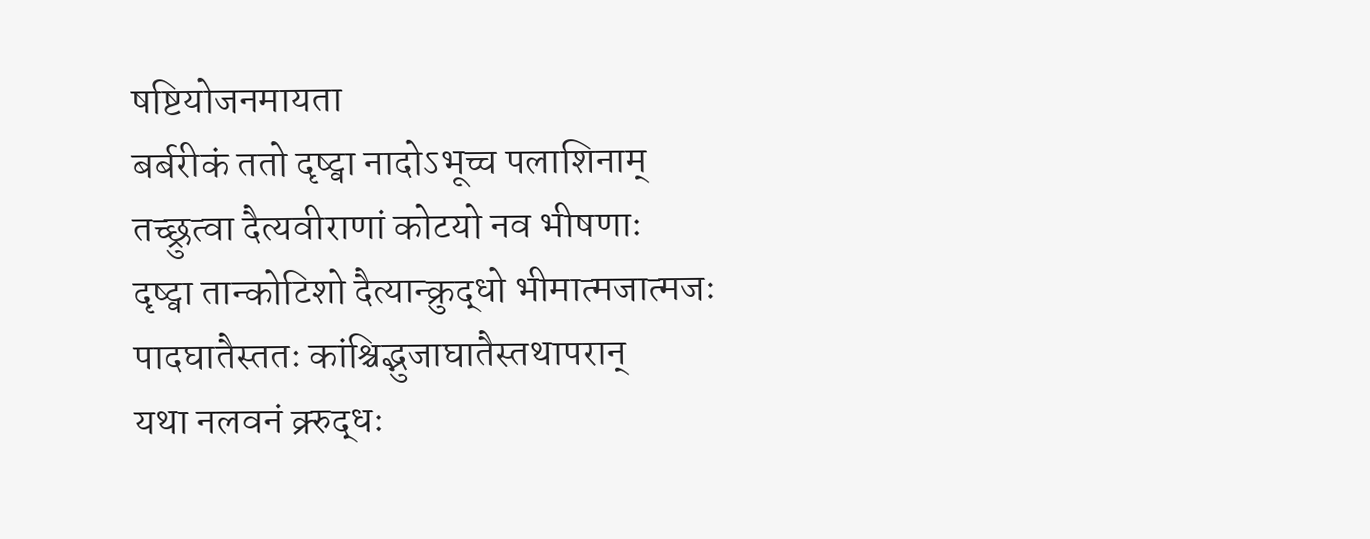षष्टियोजनमायता
बर्बरीकं ततो दृष्ट्वा नादोऽभूच्च पलाशिनाम्
तच्छ्रुत्वा दैत्यवीराणां कोटयो नव भीषणाः
दृष्ट्वा तान्कोटिशो दैत्यान्क्रुद्धो भीमात्मजात्मजः
पादघातैस्ततः कांश्चिद्भुजाघातैस्तथापरान्
यथा नलवनं क्र्रुद्धः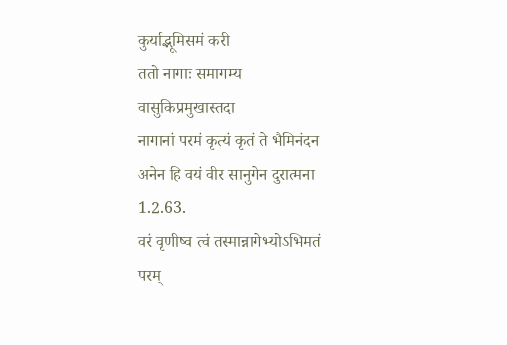कुर्याद्भूमिसमं करी
ततो नागाः समागम्य वासुकिप्रमुखास्तदा
नागानां परमं कृत्यं कृतं ते भैमिनंदन
अनेन हि वयं वीर सानुगेन दुरात्मना 1.2.63.
वरं वृणीष्व त्वं तस्मान्नागेभ्योऽभिमतं परम्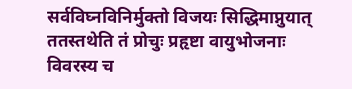सर्वविघ्नविनिर्मुक्तो विजयः सिद्धिमाप्नुयात्
ततस्तथेति तं प्रोचुः प्रहृष्टा वायुभोजनाः
विवरस्य च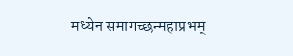मध्येन समागच्छन्महाप्रभम्